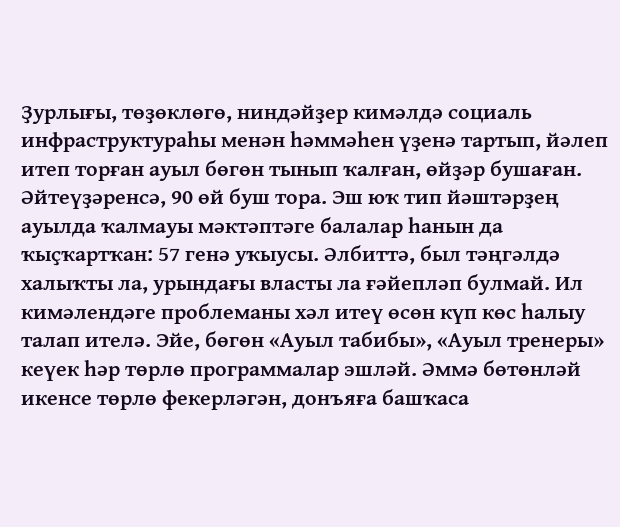Ҙурлығы, төҙөклөгө, ниндәйҙер кимәлдә социаль инфраструктураһы менән һәммәһен үҙенә тартып, йәлеп итеп торған ауыл бөгөн тынып ҡалған, өйҙәр бушаған. Әйтеүҙәренсә, 90 өй буш тора. Эш юҡ тип йәштәрҙең
ауылда ҡалмауы мәктәптәге балалар һанын да ҡыҫҡартҡан: 57 генә уҡыусы. Әлбиттә, был тәңгәлдә халыҡты ла, урындағы власты ла ғәйепләп булмай. Ил кимәлендәге проблеманы хәл итеү өсөн күп көс һалыу талап ителә. Эйе, бөгөн «Ауыл табибы», «Ауыл тренеры» кеүек һәр төрлө программалар эшләй. Әммә бөтөнләй икенсе төрлө фекерләгән, донъяға башҡаса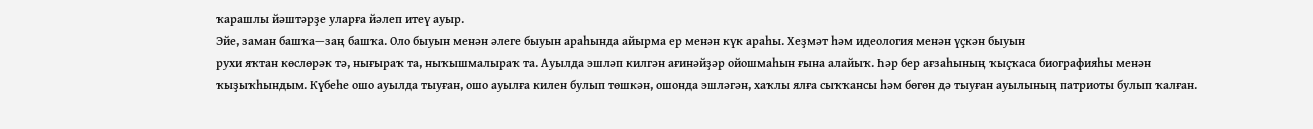ҡарашлы йәштәрҙе уларға йәлеп итеү ауыр.
Эйе, заман башҡа—заң башҡа. Оло быуын менән әлеге быуын араһында айырма ер менән күк араһы. Хеҙмәт һәм идеология менән үҫкән быуын
рухи яҡтан көслөрәк тә, нығыраҡ та, ныҡышмалыраҡ та. Ауылда эшләп килгән ағинәйҙәр ойошмаһын ғына алайыҡ. Һәр бер ағзаһының ҡыҫҡаса биографияһы менән ҡыҙыҡһындым. Күбеһе ошо ауылда тыуған, ошо ауылға килен булып төшкән, ошонда эшләгән, хаҡлы ялға сыҡҡансы һәм бөгөн дә тыуған ауылының патриоты булып ҡалған.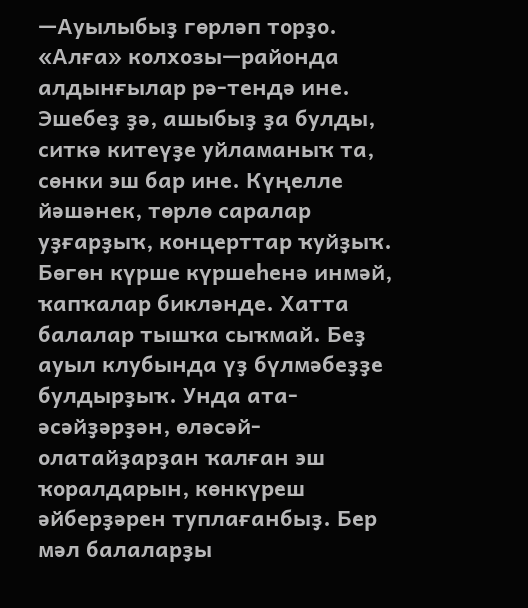—Ауылыбыҙ гөрләп торҙо. «Алға» колхозы—районда алдынғылар рә-тендә ине. Эшебеҙ ҙә, ашыбыҙ ҙа булды, ситкә китеүҙе уйламаныҡ та, сөнки эш бар ине. Күңелле йәшәнек, төрлө саралар уҙғарҙыҡ, концерттар ҡуйҙыҡ. Бөгөн күрше күршеһенә инмәй, ҡапҡалар бикләнде. Хатта балалар тышҡа сыҡмай. Беҙ ауыл клубында үҙ бүлмәбеҙҙе булдырҙыҡ. Унда ата-әсәйҙәрҙән, өләсәй-олатайҙарҙан ҡалған эш ҡоралдарын, көнкүреш әйберҙәрен туплағанбыҙ. Бер мәл балаларҙы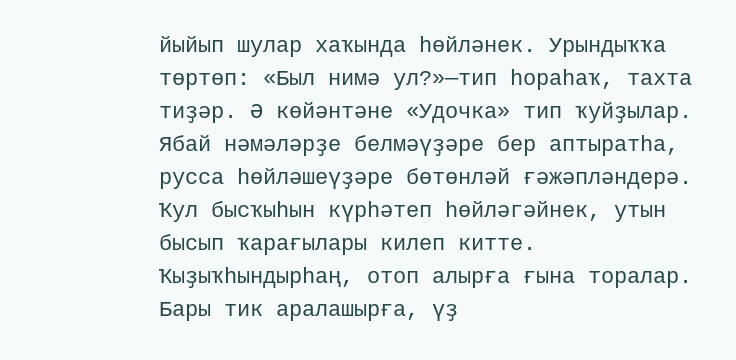йыйып шулар хаҡында һөйләнек. Урындыҡҡа төртөп: «Был нимә ул?»—тип һораһаҡ, тахта тиҙәр. Ә көйәнтәне «Удочка» тип ҡуйҙылар. Ябай нәмәләрҙе белмәүҙәре бер аптыратһа, русса һөйләшеүҙәре бөтөнләй ғәжәпләндерә. Ҡул бысҡыһын күрһәтеп һөйләгәйнек, утын бысып ҡарағылары килеп китте. Ҡыҙыҡһындырһаң, отоп алырға ғына торалар. Бары тик аралашырға, үҙ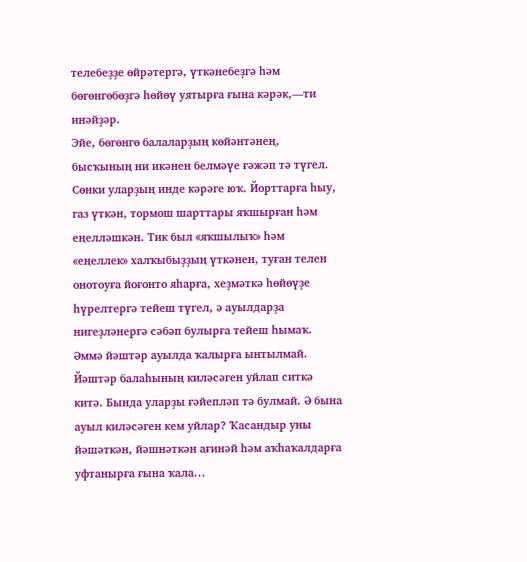телебеҙҙе өйрәтергә, үткәнебеҙгә һәм бөгөнгөбөҙгә һөйөү уятырға ғына кәрәк,—ти инәйҙәр.
Эйе, бөгөнгө балаларҙың көйәнтәнең, бысҡының ни икәнен белмәүе ғәжәп тә түгел. Сөнки уларҙың инде кәрәге юҡ. Йорттарға һыу, газ үткән, тормош шарттары яҡшырған һәм еңелләшкән. Тик был «яҡшылыҡ» һәм «еңеллек» халҡыбыҙҙың үткәнен, туған телен онотоуға йоғонто яһарға, хеҙмәткә һөйөүҙе һүрелтергә тейеш түгел, ә ауылдарҙа нигеҙләнергә сәбәп булырға тейеш һымаҡ. Әммә йәштәр ауылда ҡалырға ынтылмай. Йәштәр балаһының киләсәген уйлап ситкә китә. Бында уларҙы ғәйепләп тә булмай. Ә бына ауыл киләсәген кем уйлар? Ҡасандыр уны йәшәткән, йәшнәткән ағинәй һәм аҡһаҡалдарға уфтанырға ғына ҡала...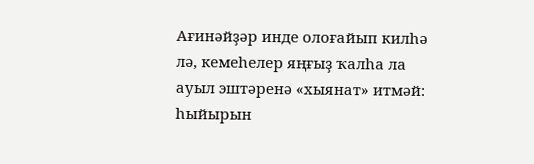Ағинәйҙәр инде олоғайып килһә лә, кемеһелер яңғыҙ ҡалһа ла ауыл эштәренә «хыянат» итмәй: һыйырын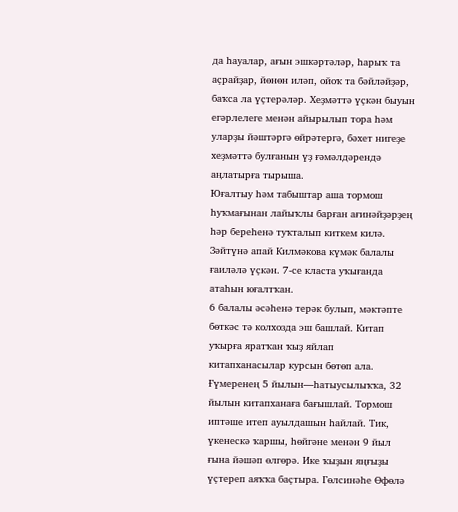да һауалар, ағын эшкәртәләр, һарыҡ та аҫрайҙар, йөнөн иләп, ойоҡ та бәйләйҙәр, баҡса ла үҫтерәләр. Хеҙмәттә үҫкән быуын егәрлелеге менән айырылып тора һәм уларҙы йәштәргә өйрәтергә, бәхет нигеҙе хеҙмәттә булғанын үҙ ғәмәлдәрендә аңлатырға тырыша.
Юғалтыу һәм табыштар аша тормош һуҡмағынан лайыҡлы барған ағинәйҙәрҙең һәр береһенә туҡталып киткем килә.
Зәйтүнә апай Килмәкова күмәк балалы ғаиләлә үҫкән. 7-се класта уҡығанда атаһын юғалтҡан.
6 балалы әсәһенә терәк булып, мәктәпте бөткәс тә колхозда эш башлай. Китап уҡырға яратҡан ҡыҙ яйлап китапханасылар курсын бөтөп ала.
Ғүмеренең 5 йылын—һатыусылыҡҡа, 32 йылын китапханаға бағышлай. Тормош иптәше итеп ауылдашын һайлай. Тик, үкенескә ҡаршы, һөйгәне менән 9 йыл ғына йәшәп өлгөрә. Ике ҡыҙын яңғыҙы үҫтереп аяҡҡа баҫтыра. Гөлсинәһе Өфөлә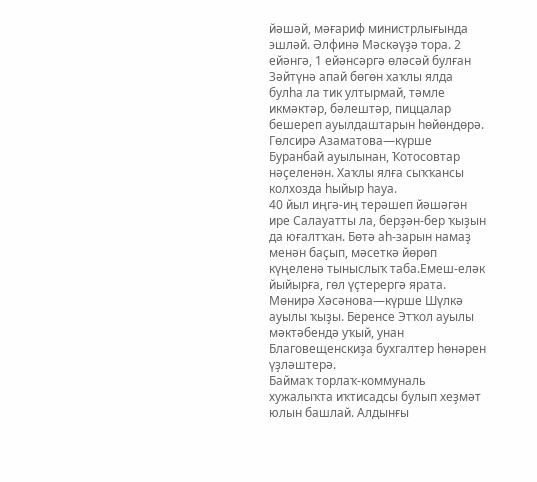йәшәй, мәғариф министрлығында эшләй. Әлфинә Мәскәүҙә тора. 2 ейәнгә, 1 ейәнсәргә өләсәй булған Зәйтүнә апай бөгөн хаҡлы ялда булһа ла тик ултырмай, тәмле икмәктәр, бәлештәр, пиццалар бешереп ауылдаштарын һөйөндөрә.
Гөлсирә Азаматова—күрше Буранбай ауылынан, Ҡотосовтар нәҫеленән. Хаҡлы ялға сыҡҡансы колхозда һыйыр һауа.
40 йыл иңгә-иң терәшеп йәшәгән ире Салауатты ла, берҙән-бер ҡыҙын да юғалтҡан. Бөтә аһ-зарын намаҙ менән баҫып, мәсеткә йөрөп күңеленә тыныслыҡ таба.Емеш-еләк йыйырға, гөл үҫтерергә ярата.
Мөнирә Хәсәнова—күрше Шүлкә ауылы ҡыҙы. Беренсе Этҡол ауылы мәктәбендә уҡый, унан Благовещенскиҙа бухгалтер һөнәрен үҙләштерә.
Баймаҡ торлаҡ-коммуналь хужалыҡта иҡтисадсы булып хеҙмәт юлын башлай. Алдынғы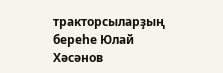тракторсыларҙың береһе Юлай Хәсәнов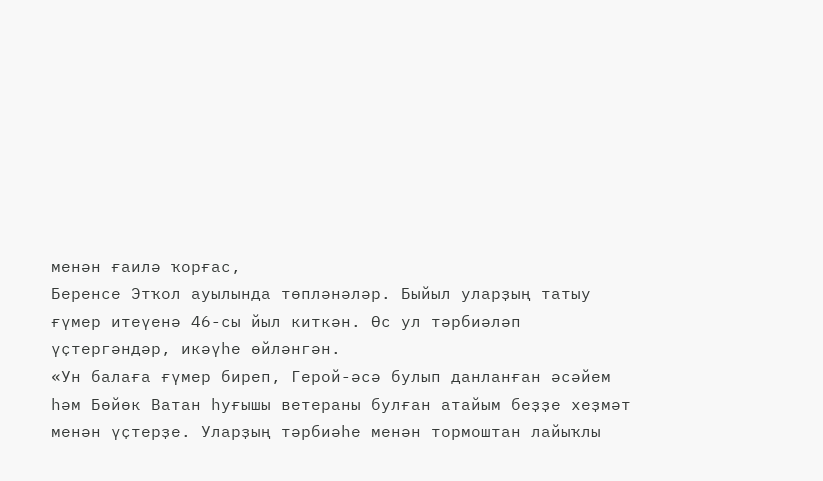менән ғаилә ҡорғас,
Беренсе Этҡол ауылында төпләнәләр. Быйыл уларҙың татыу ғүмер итеүенә 46-сы йыл киткән. Өс ул тәрбиәләп үҫтергәндәр, икәүһе өйләнгән.
«Ун балаға ғүмер биреп, Герой-әсә булып данланған әсәйем һәм Бөйөк Ватан һуғышы ветераны булған атайым беҙҙе хеҙмәт менән үҫтерҙе. Уларҙың тәрбиәһе менән тормоштан лайыҡлы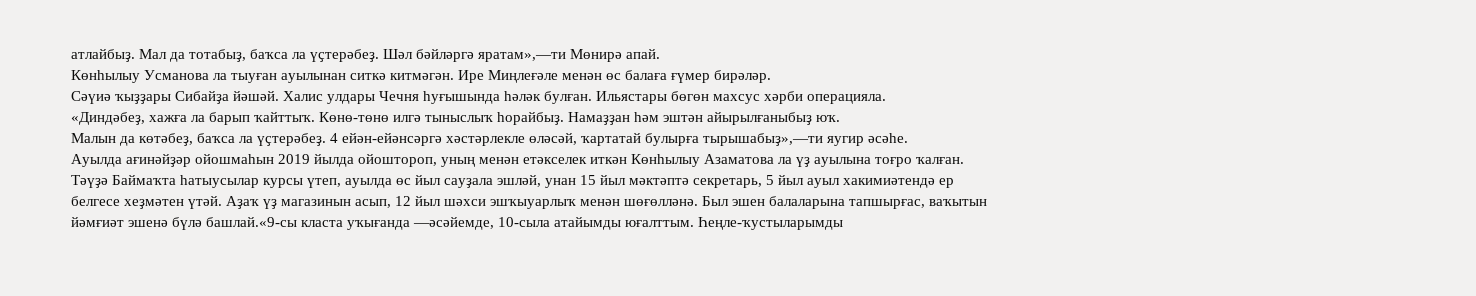атлайбыҙ. Мал да тотабыҙ, баҡса ла үҫтерәбеҙ. Шәл бәйләргә яратам»,—ти Мөнирә апай.
Көнһылыу Усманова ла тыуған ауылынан ситкә китмәгән. Ире Миңлеғәле менән өс балаға ғүмер бирәләр.
Сәүиә ҡыҙҙары Сибайҙа йәшәй. Халис улдары Чечня һуғышында һәләк булған. Ильястары бөгөн махсус хәрби операцияла.
«Диндәбеҙ, хажға ла барып ҡайттыҡ. Көнө-төнө илгә тыныслыҡ һорайбыҙ. Намаҙҙан һәм эштән айырылғаныбыҙ юҡ.
Малын да көтәбеҙ, баҡса ла үҫтерәбеҙ. 4 ейән-ейәнсәргә хәстәрлекле өләсәй, ҡартатай булырға тырышабыҙ»,—ти яугир әсәһе.
Ауылда ағинәйҙәр ойошмаһын 2019 йылда ойоштороп, уның менән етәкселек иткән Көнһылыу Азаматова ла үҙ ауылына тоғро ҡалған.
Тәүҙә Баймаҡта һатыусылар курсы үтеп, ауылда өс йыл сауҙала эшләй, унан 15 йыл мәктәптә секретарь, 5 йыл ауыл хакимиәтендә ер белгесе хеҙмәтен үтәй. Аҙаҡ үҙ магазинын асып, 12 йыл шәхси эшҡыуарлыҡ менән шөғөлләнә. Был эшен балаларына тапшырғас, ваҡытын йәмғиәт эшенә бүлә башлай.«9-сы класта уҡығанда —әсәйемде, 10-сыла атайымды юғалттым. Һеңле-ҡустыларымды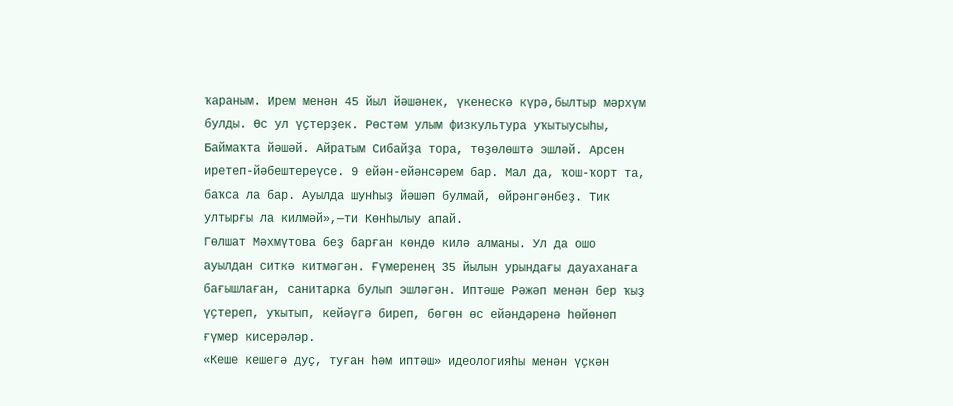ҡараным. Ирем менән 45 йыл йәшәнек, үкенескә күрә,былтыр мәрхүм булды. Өс ул үҫтерҙек. Рөстәм улым физкультура уҡытыусыһы, Баймаҡта йәшәй. Айратым Сибайҙа тора, төҙөлөштә эшләй. Арсен иретеп-йәбештереүсе. 9 ейән-ейәнсәрем бар. Мал да, ҡош-ҡорт та, баҡса ла бар. Ауылда шунһыҙ йәшәп булмай, өйрәнгәнбеҙ. Тик ултырғы ла килмәй»,—ти Көнһылыу апай.
Гөлшат Мәхмүтова беҙ барған көндө килә алманы. Ул да ошо ауылдан ситкә китмәгән. Ғүмеренең 35 йылын урындағы дауаханаға бағышлаған, санитарка булып эшләгән. Иптәше Рәжәп менән бер ҡыҙ үҫтереп, уҡытып, кейәүгә биреп, бөгөн өс ейәндәренә һөйөнөп ғүмер кисерәләр.
«Кеше кешегә дуҫ, туған һәм иптәш» идеологияһы менән үҫкән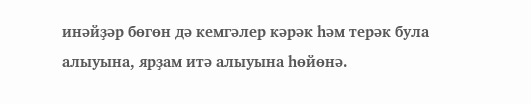инәйҙәр бөгөн дә кемгәлер кәрәк һәм терәк була алыуына, ярҙам итә алыуына һөйөнә.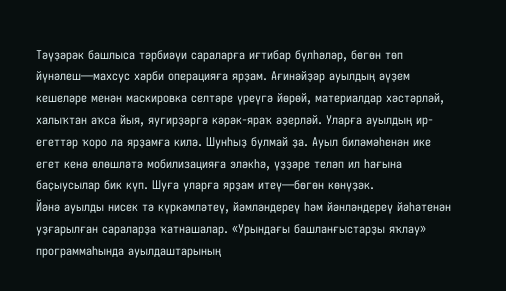Тәүҙәрәк башлыса тәрбиәүи сараларға иғтибар бүлһәләр, бөгөн төп йүнәлеш—махсус хәрби операцияға ярҙам. Ағинәйҙәр ауылдың әүҙем кешеләре менән маскировка селтәре үреүгә йөрөй, материалдар хәстәрләй, халыҡтан аҡса йыя, яугирҙәргә кәрәк-яраҡ әҙерләй. Уларға ауылдың ир-егеттәр ҡоро ла ярҙамға килә. Шунһыҙ булмай ҙа. Ауыл биләмәһенән ике егет кенә өлөшләтә мобилизацияға эләкһә, үҙҙәре теләп ил һағына баҫыусылар бик күп. Шуға уларға ярҙам итеү—бөгөн көнүҙәк.
Йәнә ауылды нисек тә күркәмләтеү, йәмләндереү һәм йәнләндереү йәһәтенән уҙғарылған сараларҙа ҡатнашалар. «Урындағы башланғыстарҙы яҡлау» программаһында ауылдаштарының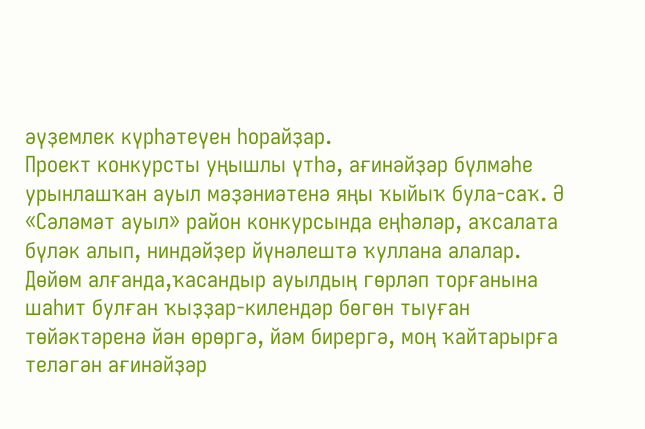әүҙемлек күрһәтеүен һорайҙар.
Проект конкурсты уңышлы үтһә, ағинәйҙәр бүлмәһе урынлашҡан ауыл мәҙәниәтенә яңы ҡыйыҡ була-саҡ. Ә «Сәләмәт ауыл» район конкурсында еңһәләр, аҡсалата бүләк алып, ниндәйҙер йүнәлештә ҡуллана алалар.
Дөйөм алғанда,ҡасандыр ауылдың гөрләп торғанына шаһит булған ҡыҙҙар-килендәр бөгөн тыуған төйәктәренә йән өрөргә, йәм бирергә, моң ҡайтарырға теләгән ағинәйҙәр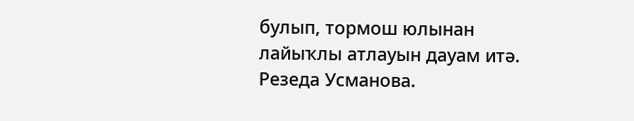булып, тормош юлынан лайыҡлы атлауын дауам итә.
Резеда Усманова.